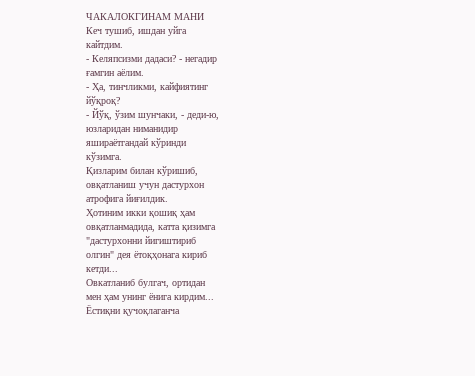ЧАКАЛОКГИНАМ МАНИ
Кеч тушиб, ишдан уйга
кайтдим.
- Келяпсизми дадаси? - негадир
ғамгин аёлим.
- Ҳа, тинчликми, кайфиятинг
йўқроқ?
- Йўқ, ўзим шунчаки, - деди-ю,
юзларидан ниманидир
яшираётгандай кўринди
кўзимга.
Қизларим билан кўришиб,
овқатланиш учун дастурхон
атрофига йиғилдик.
Ҳотиним икки қошиқ ҳам
овқатланмадида, катта қизимга
"дастурхонни йигиштириб
олгин" дея ётоқҳонага кириб
кетди...
Овкатланиб булгач, ортидан
мен ҳам унинг ёнига кирдим...
Ёстиқни қучоқлаганча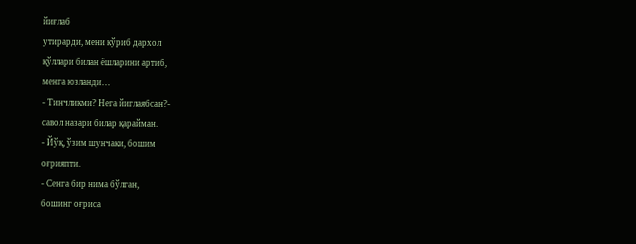йиғлаб
утирарди, мени кўриб дархол
қўллари билан ёшларини артиб,
менга юзланди…
- Тинчликми? Нега йиглаябсан?-
савол назари билар қарайман.
- Йўқ, ўзим шунчаки, бошим
оғрияпти.
- Сенга бир нима бўлган,
бошинг оғриса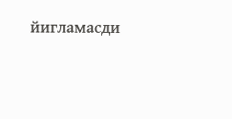йигламасди